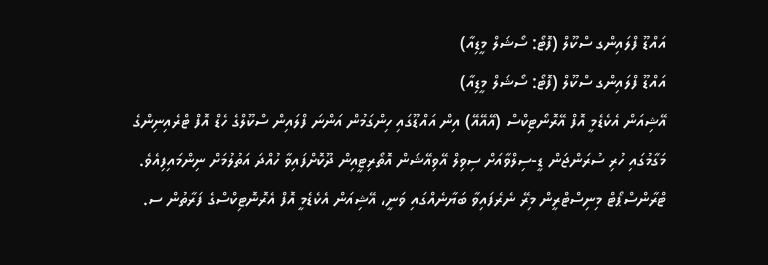އައްޑޫ ފްލައިންގ ސްކޫލް (ފޮޓޯ: ސޯޝަލް މީޑިއާ)
އައްޑޫ ފްލައިންގ ސްކޫލް (ފޮޓޯ: ސޯޝަލް މީޑިއާ)
އޭޝިއަން އެކެޑެމީ އޮފް އޭރޮނޯޓިކްސް (އޭއޭއޭ) އިން އައްޑޫގައި ހިންގަމުން އަންނަ ފްލައިން ސްކޫލްގެ ހެޑް އޮފް ޓްރެއިނިންގެ މަގާމުގައި ހުރި ސުރަންޖަން ޑީ-ސިލްވާއަށް ސިވިލް އޭވިއޭޝަން އޮތޯރިޓީއިން ދޫކޮށްފައިވާ ހުއްދަ އަތުލުމަށް ނިންމައިފިއެވެ.
ޓްރާންސްޕޯޓް މިނިސްޓްރީން މިރޭ ނެރެފައިވާ ބަޔާނެއްގައި ވަނީ، އޭޝިއަން އެކެޑެމީ އޮފް އެރޮނޮޓިކްސްގެ ފަރާތުން ސ.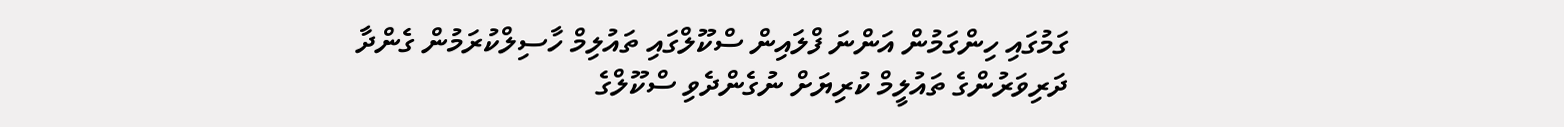ގަމުގައި ހިންގަމުން އަންނަ ފްލައިން ސްކޫލްގައި ތައުލިމް ހާސިލްކުރަމުން ގެންދާ ދަރިވަރުންގެ ތައުލީމް ކުރިޔަށް ނުގެންދެވި ސްކޫލްގެ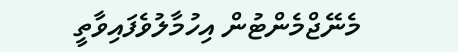މެނޭޖްމެންޓުން އިހުމާލުވެފައިވާތީ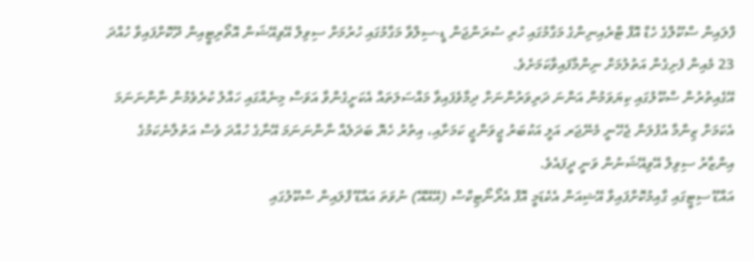ފްލައިން ސްކޫލްގެ ހެޑް އޮފް ޓްރެއިނިންގެ މަގާމުގައި ހުރި ސުރަންޖަން ޑީ-ސިލްވާ މަގާމުގައި ހުރުމަށް ސިވިލް އޭވިއޭޝަން އޮތޯރިޓީއިން ދޫކޮށްފައިވާ ހުއްދަ 23 މެއިން ފެށިގެން އަތުލުމަށް ނިންމާފައިވާކަމަށެވެ.
އޭގެއިތުރުން ސްކޫލުގައި ކިޔަވަމުން އަންނަ ދަރިވަރުންނަށް ދިމާވެފައިވާ މައްސަލަތައް އެކަށީގެންވާ އަވަސް މިނެއްގައި ހައްލު ކުރެވެމުން ނާންނަނަމަ އެކަމަށް ޒިންމާ އުފުލަން ޖެހޭނީ މެނޭޖަރ އަލީ އަކުބަރު ޖީވަންޖީ ކަމަށާއި، އިތުރު ހެޔޮ ބަދަލެއް ނާންނަނަމަ އޭނާގެ ހުއްދަ ވެސް އަތުލާނެކަމުގެ އިންޒާރު ސިވިލް އޭވިއޭޝަނުން ވަނީ ދީފައެވެ.
އައްޑޫ ސިޓީގައި ގާއިމުކޮށްފައިވާ އޭޝިއަން އެކެޑަމީ އޮފް އެރޯނޯޓިކްސް (އޭއޭއޭ) ނުވަތަ އައްޑޫ ފްލައިން ސްކޫލުގައި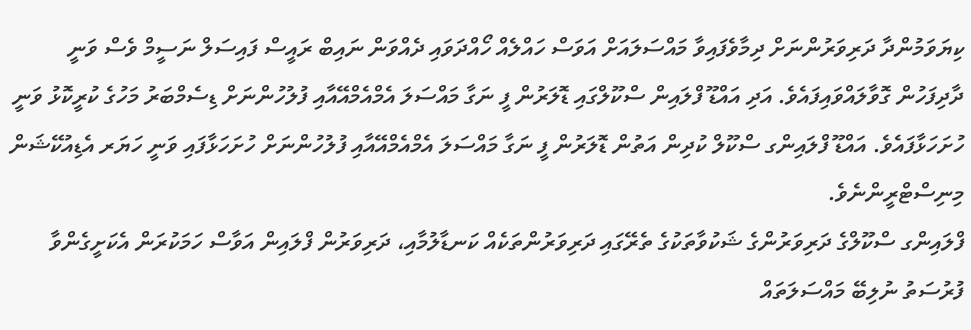ކިޔަވަމުންދާ ދަރިވަރުންނަށް ދިމާވެފައިވާ މައްސަލައަށް އަވަސް ހައްލެއް ހޯއްދަވައި ދެއްވަން ނައިބް ރައީސް ފައިސަލް ނަސީމް ވެސް ވަނީ ދާދިފަހުން ގޮވާލައްވައިފައެވެ. އަދި އައްޑޫ ފްލައިން ސްކޫލްގައި ޑޮލަރުން ފީ ނަގާ މައްސަލަ އެމްއެމްއޭއާއި ފުލުހުންނަށް ޑިސެމްބަރު މަހުގެ ކުރީކޮޅު ވަނީ ހުށަހަޅާފައެވެ. އައްޑޫ ފްލައިންގ ސްކޫލް ކުދިން އަތުން ޑޮލަރުން ފީ ނަގާ މައްސަލަ އެމްއެމްއޭއާއި ފުލުހުންނަށް ހުށަހަޅާފައި ވަނީ ހަޔަރ އެޑިއުކޭޝަން މިނިސްޓްރީންނެވެ.
ފްލައިންގ ސްކޫލްގެ ދަރިވަރުންގެ ޝަކުވާތަކުގެ ތެރޭގައި ދަރިވަރުންތަކެއް ކަނޑާލުމާއި، ދަރިވަރުން ފްލައިން އަވާސް ހަމަކުރަން އެކަށީގެންވާ ފުރުސަތު ނުލިބޭ މައްސަލަތައް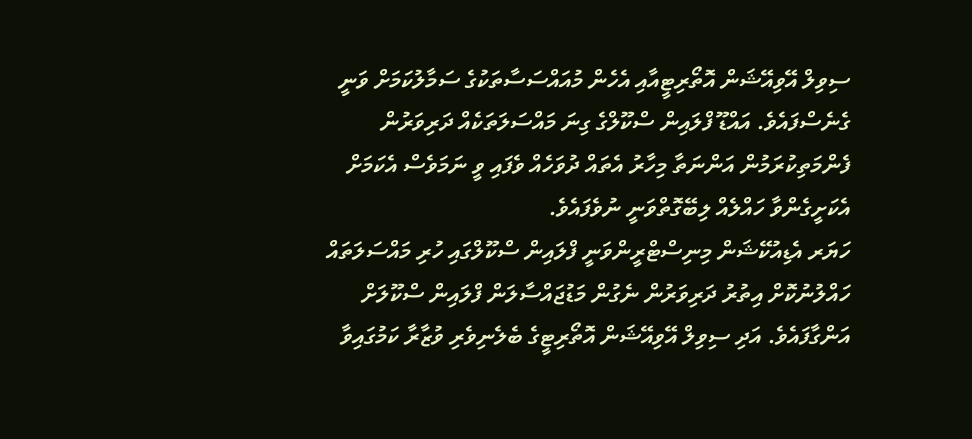ސިވިލް އޭވިއޭޝަން އޮތޯރިޓީއާއި އެހެން މުއައްސަސާތަކުގެ ސަމާލުކަމަށް ވަނީ ގެނެސްފައެވެ. އައްޑޫ ފްލައިން ސްކޫލްގެ ގިނަ މައްސަލަތަކެއް ދަރިވަރުން ފެންމަތިކުރަމުން އަންނަތާ މިހާރު އެތައް ދުވަހެއް ވެފައި ވީ ނަމަވެސް އެކަމަށް އެކަށީގެންވާ ހައްލެއް ލިބޭގޮތްވަނީ ނުވެފައެވެ.
ހަޔަރ އެޑިއުކޭޝަން މިނިސްޓްރީންވަނީ ފްލައިން ސްކޫލްގައި ހުރި މައްސަލަތައް ހައްލުނުކޮށް އިތުރު ދަރިވަރުން ނެގުން މަޑުޖައްސާލަން ފްލައިން ސްކޫލަށް އަންގާފައެވެ. އަދި ސިވިލް އޭވިއޭޝަން އޮތޯރިޓީގެ ބެލެނިވެރި ވުޒާރާ ކަމުގައިވާ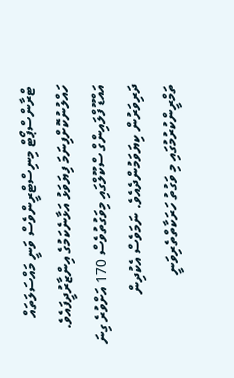ޓްރާންސްޕޯޓް މިނިސްޓްރީންވެސް ވަނީ މައްސަލަތައް ހައްލުނުކޮށްފިނަމަ ފިޔަވަޅު އަޅާނެކަމުގެ އިންޒާރުދީފައެވެ. އައްޑޫ ފްލައިންގް ސްކޫލްގައި މިވަގުތުވެސް 170 އަށްވުރެ ގިނަ ދަރިވަރުން ކިޔަވަމުންދެއެވެ. ނަމަވެސް އެކުދިން ތަމްރީންކުރުމުގައި މި ވަގުތު ހަރަކާތްތެރިވަނީ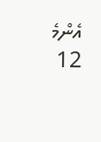އެންމެ 12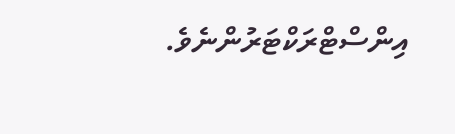އިންސްޓްރަކްޓަރުންނެވެ.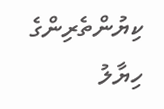ކިޔުންތެރިންގެ ހިޔާލު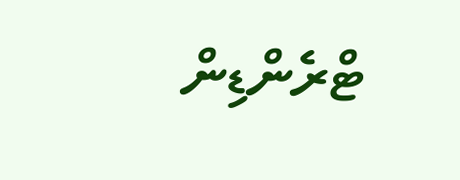ޓްރެންޑިން